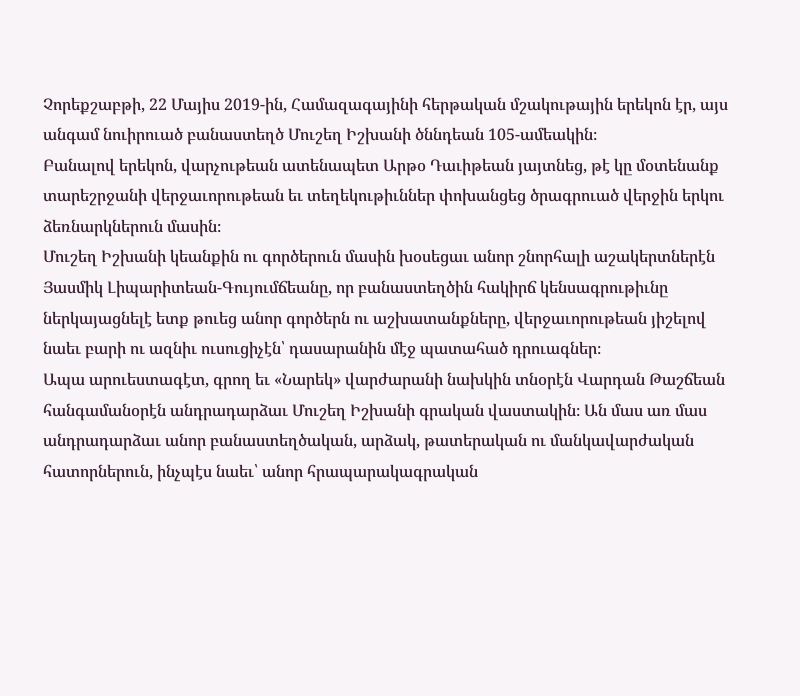Չորեքշաբթի, 22 Մայիս 2019-ին, Համազագայինի հերթական մշակութային երեկոն էր, այս անգամ նուիրուած բանաստեղծ Մուշեղ Իշխանի ծննդեան 105-ամեակին։
Բանալով երեկոն, վարչութեան ատենապետ Արթօ Դաւիթեան յայտնեց, թէ կը մօտենանք տարեշրջանի վերջաւորութեան եւ տեղեկութիւններ փոխանցեց ծրագրուած վերջին երկու ձեռնարկներուն մասին։
Մուշեղ Իշխանի կեանքին ու գործերուն մասին խօսեցաւ անոր շնորհալի աշակերտներէն Յասմիկ Լիպարիտեան-Գույումճեանը, որ բանաստեղծին հակիրճ կենսագրութիւնը ներկայացնելէ ետք թուեց անոր գործերն ու աշխատանքները, վերջաւորութեան յիշելով նաեւ բարի ու ազնիւ ուսուցիչէն՝ դասարանին մէջ պատահած դրուագներ։
Ապա արուեստագէտ, գրող եւ «Նարեկ» վարժարանի նախկին տնօրէն Վարդան Թաշճեան հանգամանօրէն անդրադարձաւ Մուշեղ Իշխանի գրական վաստակին։ Ան մաս առ մաս անդրադարձաւ անոր բանաստեղծական, արձակ, թատերական ու մանկավարժական հատորներուն, ինչպէս նաեւ՝ անոր հրապարակագրական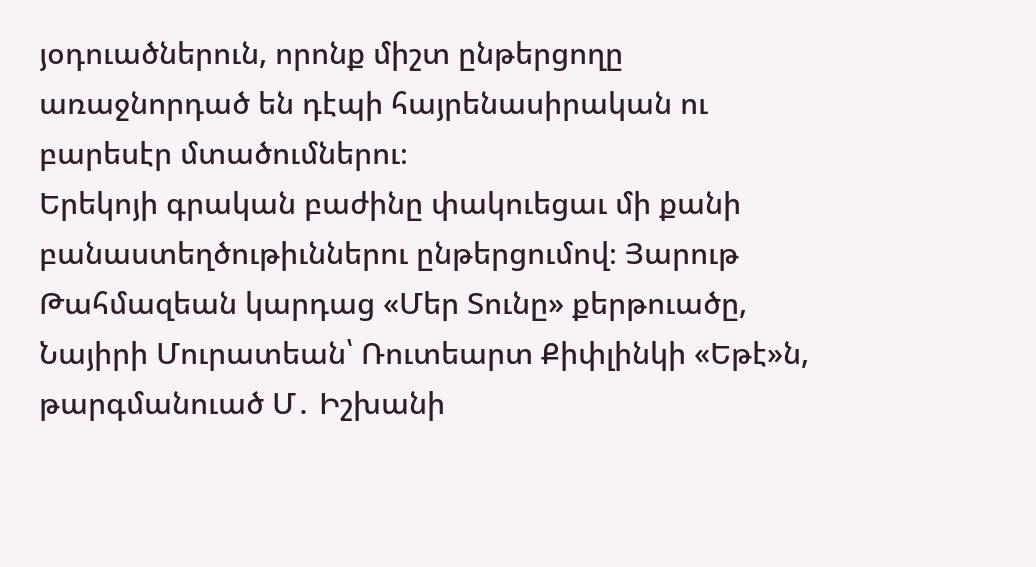յօդուածներուն, որոնք միշտ ընթերցողը առաջնորդած են դէպի հայրենասիրական ու բարեսէր մտածումներու։
Երեկոյի գրական բաժինը փակուեցաւ մի քանի բանաստեղծութիւններու ընթերցումով։ Յարութ Թահմազեան կարդաց «Մեր Տունը» քերթուածը, Նայիրի Մուրատեան՝ Ռուտեարտ Քիփլինկի «Եթէ»ն, թարգմանուած Մ․ Իշխանի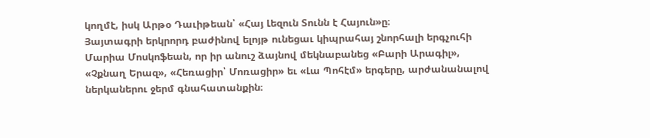կողմէ, իսկ Արթօ Դաւիթեան՝ «Հայ Լեզուն Տունն է Հայուն»ը։
Յայտագրի երկրորդ բաժինով ելոյթ ունեցաւ կիպրահայ շնորհալի երգչուհի Մարիա Մոսկոֆեան, որ իր անուշ ձայնով մեկնաբանեց «Բարի Արագիլ», «Չքնաղ Երազ», «Հեռացիր՝ Մոռացիր» եւ «Լա Պոհէմ» երգերը, արժանանալով ներկաներու ջերմ գնահատանքին։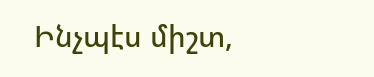Ինչպէս միշտ,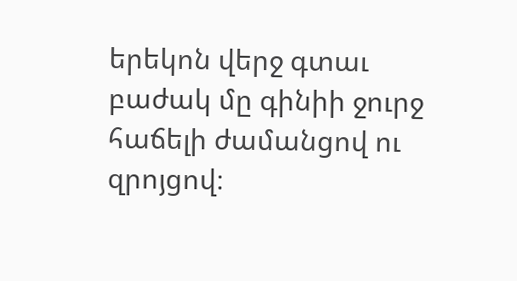երեկոն վերջ գտաւ բաժակ մը գինիի ջուրջ հաճելի ժամանցով ու զրոյցով։